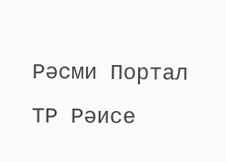Рәсми Портал
ТР Рәисе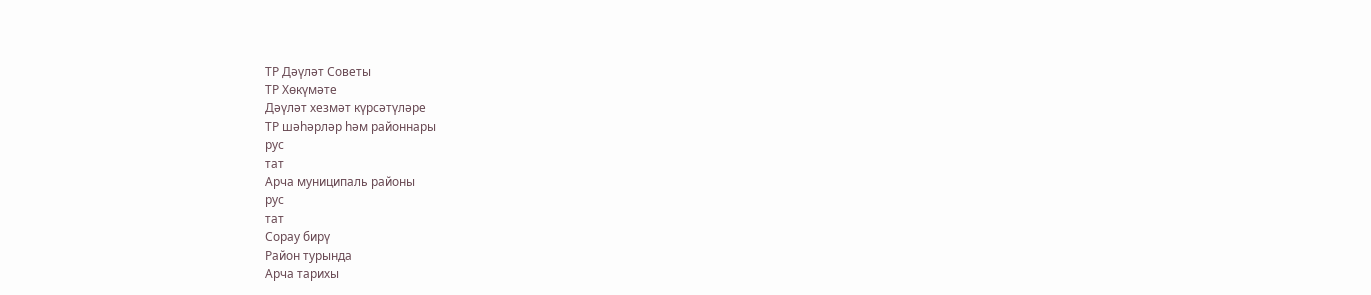ТР Дәүләт Советы
ТР Хөкүмәте
Дәүләт хезмәт күрсәтүләре
ТР шәһәрләр һәм районнары
рус
тат
Арча муниципаль районы
рус
тат
Сорау бирү
Район турында
Арча тарихы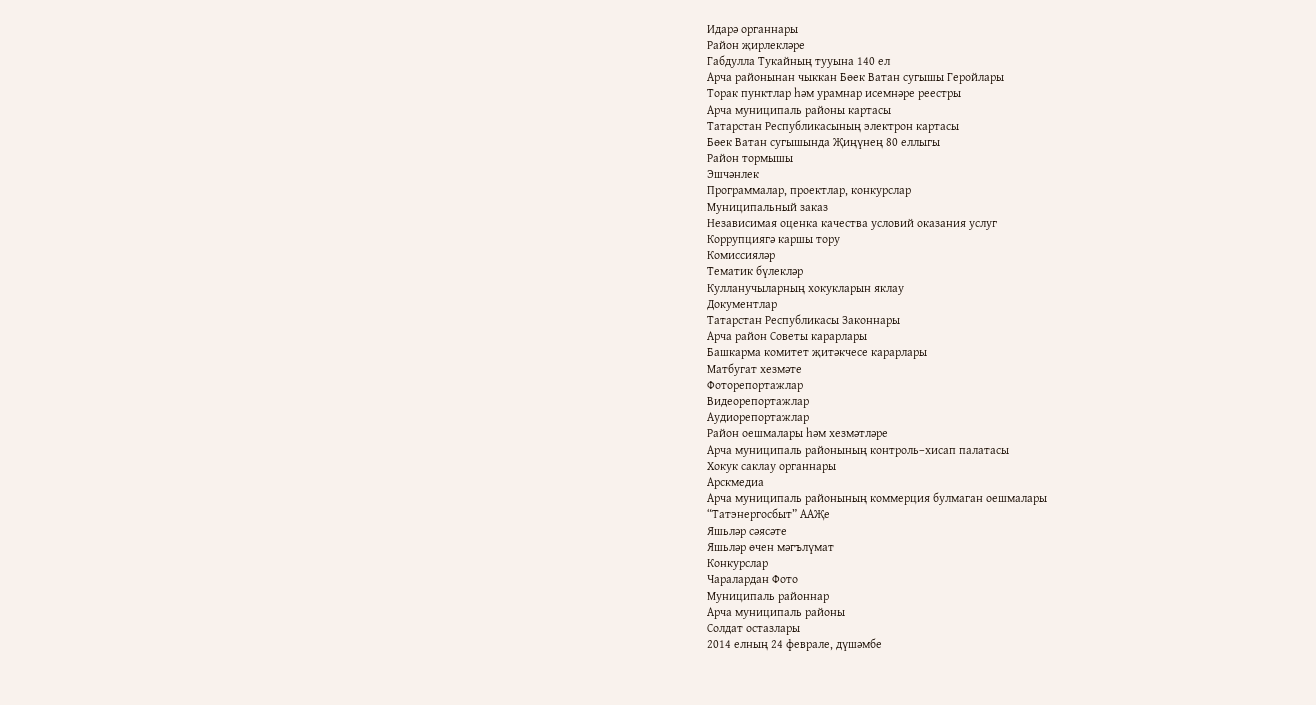Идарә органнары
Район җирлекләре
Габдулла Тукайның тууына 140 ел
Арча районынан чыккан Бөек Ватан сугышы Геройлары
Торак пунктлар һәм урамнар исемнәре реестры
Арча муниципаль районы картасы
Татарстан Республикасының электрон картасы
Бөек Ватан сугышында Җиңүнең 80 еллыгы
Район тормышы
Эшчәнлек
Программалар, проектлар, конкурслар
Муниципальный заказ
Независимая оценка качества условий оказания услуг
Коррупциягә каршы тору
Комиссияләр
Тематик бүлекләр
Кулланучыларның хокукларын яклау
Документлар
Татарстан Республикасы Законнары
Арча район Советы карарлары
Башкарма комитет җитәкчесе карарлары
Матбугат хезмәте
Фоторепортажлар
Видеорепортажлар
Аудиорепортажлар
Район оешмалары һәм хезмәтләре
Арча муниципаль районының контроль–хисап палатасы
Хокук саклау органнары
Арскмедиа
Арча муниципаль районының коммерция булмаган оешмалары
“Татэнергосбыт” ААҖе
Яшьләр сәясәте
Яшьләр өчен мәгълүмат
Конкурслар
Чаралардан Фото
Муниципаль районнар
Арча муниципаль районы
Солдат остазлары
2014 елның 24 феврале, дүшәмбе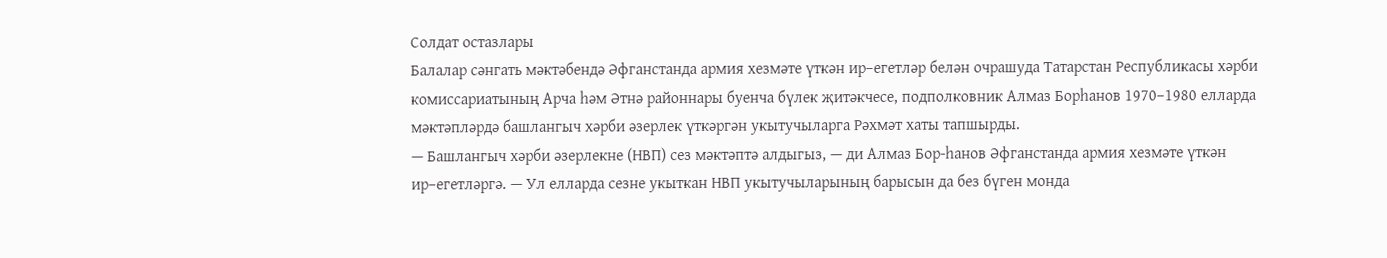Солдат остазлары
Балалар сәнгать мәктәбендә Әфганстанда армия хезмәте үткән ир–егетләр белән очрашуда Татарстан Республикасы хәрби комиссариатының Арча һәм Әтнә районнары буенча бүлек җитәкчесе, подполковник Алмаз Борһанов 1970–1980 елларда мәктәпләрдә башлангыч хәрби әзерлек үткәргән укытучыларга Рәхмәт хаты тапшырды.
— Башлангыч хәрби әзерлекне (НВП) сез мәктәптә алдыгыз, — ди Алмаз Бор-һанов Әфганстанда армия хезмәте үткән ир–егетләргә. — Ул елларда сезне укыткан НВП укытучыларының барысын да без бүген монда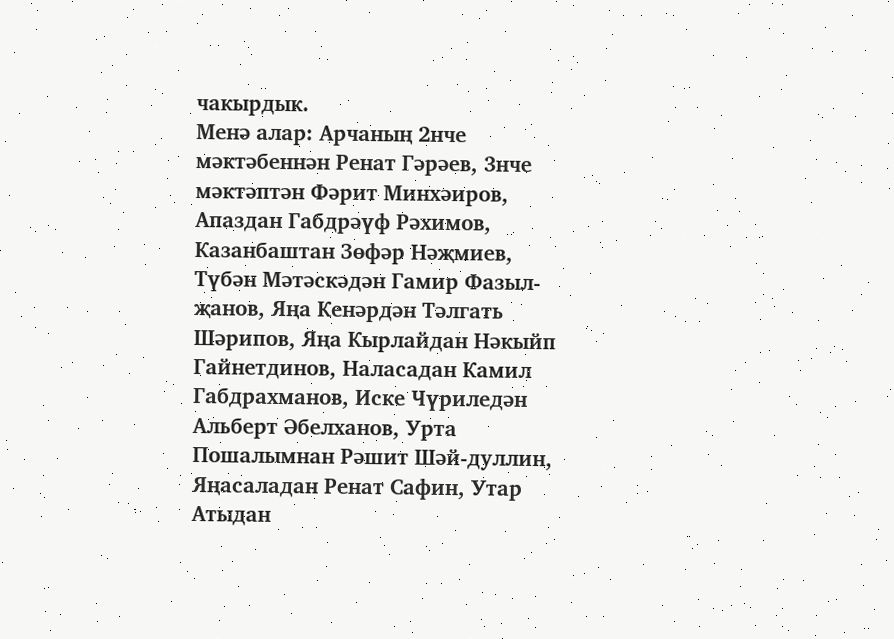чакырдык.
Менә алар: Арчаның 2нче мәктәбеннән Ренат Гәрәев, 3нче мәктәптән Фәрит Минхәиров, Апаздан Габдрәүф Рәхимов, Казанбаштан Зөфәр Нәҗмиев, Түбән Мәтәскәдән Гамир Фазыл-җанов, Яңа Кенәрдән Тәлгать Шәрипов, Яңа Кырлайдан Нәкыйп Гайнетдинов, Наласадан Камил Габдрахманов, Иске Чүриледән Альберт Әбелханов, Урта Пошалымнан Рәшит Шәй-дуллин, Яңасаладан Ренат Сафин, Утар Атыдан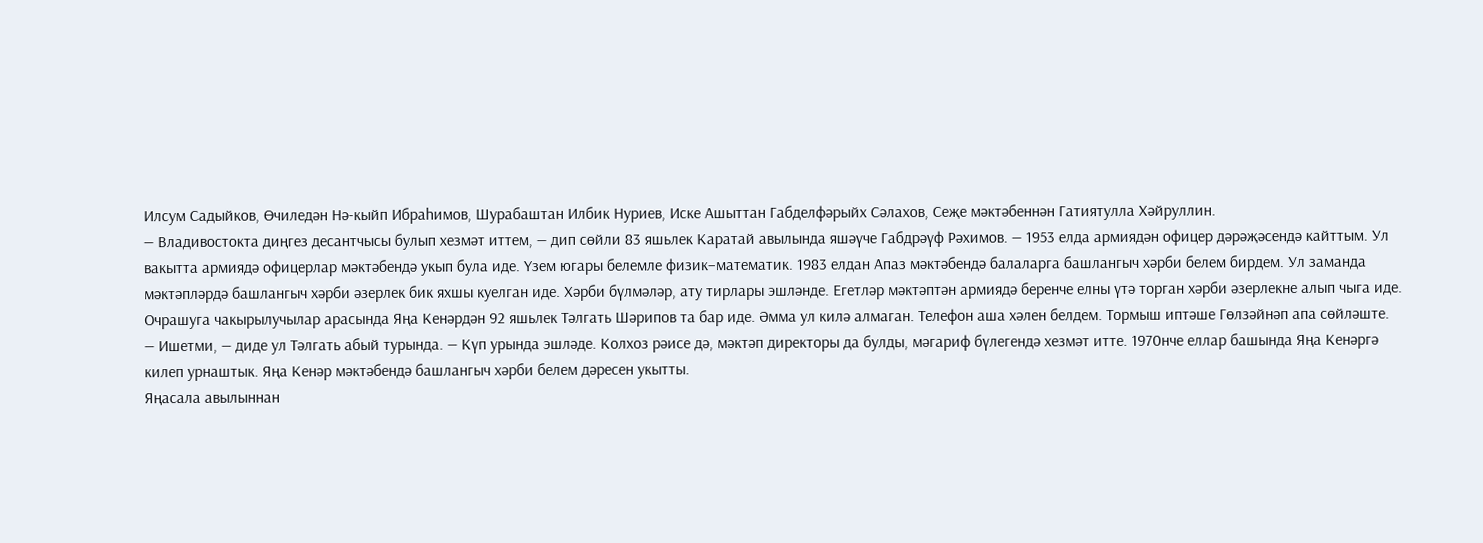Илсум Садыйков, Өчиледән Нә-кыйп Ибраһимов, Шурабаштан Илбик Нуриев, Иске Ашыттан Габделфәрыйх Сәлахов, Сеҗе мәктәбеннән Гатиятулла Хәйруллин.
— Владивостокта диңгез десантчысы булып хезмәт иттем, — дип сөйли 83 яшьлек Каратай авылында яшәүче Габдрәүф Рәхимов. — 1953 елда армиядән офицер дәрәҗәсендә кайттым. Ул вакытта армиядә офицерлар мәктәбендә укып була иде. Үзем югары белемле физик–математик. 1983 елдан Апаз мәктәбендә балаларга башлангыч хәрби белем бирдем. Ул заманда мәктәпләрдә башлангыч хәрби әзерлек бик яхшы куелган иде. Хәрби бүлмәләр, ату тирлары эшләнде. Егетләр мәктәптән армиядә беренче елны үтә торган хәрби әзерлекне алып чыга иде.
Очрашуга чакырылучылар арасында Яңа Кенәрдән 92 яшьлек Тәлгать Шәрипов та бар иде. Әмма ул килә алмаган. Телефон аша хәлен белдем. Тормыш иптәше Гөлзәйнәп апа сөйләште.
— Ишетми, — диде ул Тәлгать абый турында. — Күп урында эшләде. Колхоз рәисе дә, мәктәп директоры да булды, мәгариф бүлегендә хезмәт итте. 1970нче еллар башында Яңа Кенәргә килеп урнаштык. Яңа Кенәр мәктәбендә башлангыч хәрби белем дәресен укытты.
Яңасала авылыннан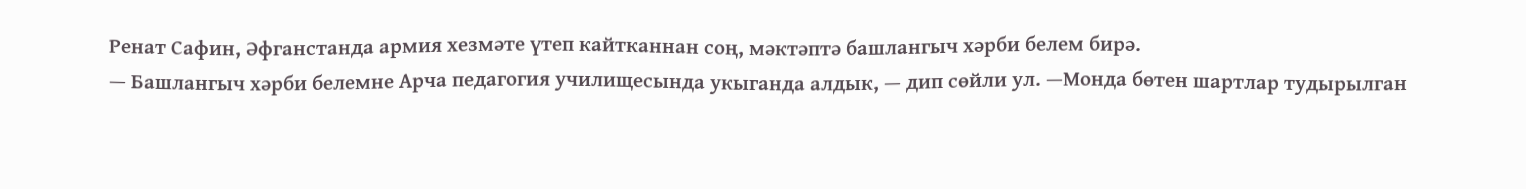Ренат Сафин, Әфганстанда армия хезмәте үтеп кайтканнан соң, мәктәптә башлангыч хәрби белем бирә.
— Башлангыч хәрби белемне Арча педагогия училищесында укыганда алдык, — дип сөйли ул. —Монда бөтен шартлар тудырылган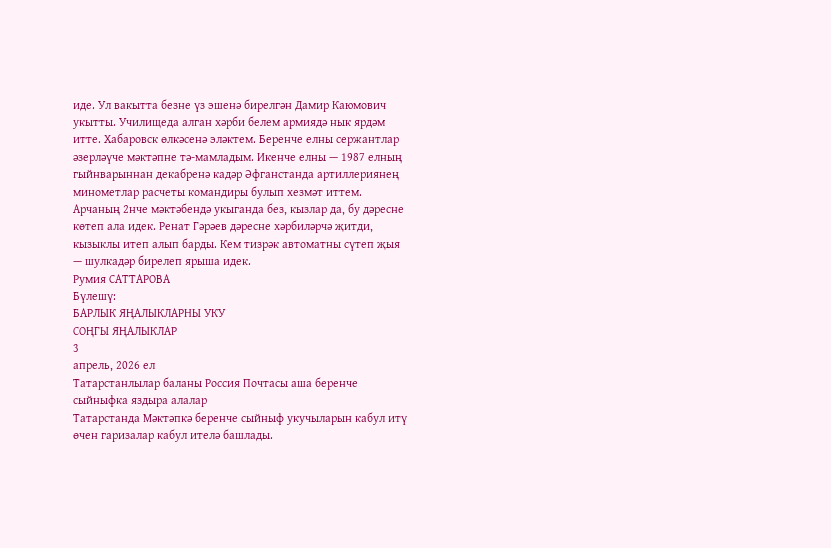иде. Ул вакытта безне үз эшенә бирелгән Дамир Каюмович укытты. Училищеда алган хәрби белем армиядә нык ярдәм итте. Хабаровск өлкәсенә эләктем. Беренче елны сержантлар әзерләүче мәктәпне тә-мамладым. Икенче елны — 1987 елның гыйнварыннан декабренә кадәр Әфганстанда артиллериянең минометлар расчеты командиры булып хезмәт иттем.
Арчаның 2нче мәктәбендә укыганда без, кызлар да, бу дәресне көтеп ала идек. Ренат Гәрәев дәресне хәрбиләрчә җитди, кызыклы итеп алып барды. Кем тизрәк автоматны сүтеп җыя — шулкадәр бирелеп ярыша идек.
Румия САТТАРОВА
Бүлешү:
БАРЛЫК ЯҢАЛЫКЛАРНЫ УКУ
СОҢГЫ ЯҢАЛЫКЛАР
3
апрель, 2026 ел
Татарстанлылар баланы Россия Почтасы аша беренче сыйныфка яздыра алалар
Татарстанда Мәктәпкә беренче сыйныф укучыларын кабул итү өчен гаризалар кабул ителә башлады.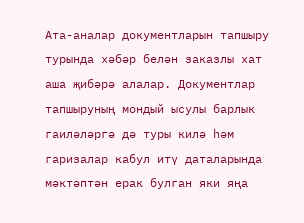Ата-аналар документларын тапшыру турында хәбәр белән заказлы хат аша җибәрә алалар. Документлар тапшыруның мондый ысулы барлык гаиләләргә дә туры килә һәм гаризалар кабул итү даталарында мәктәптән ерак булган яки яңа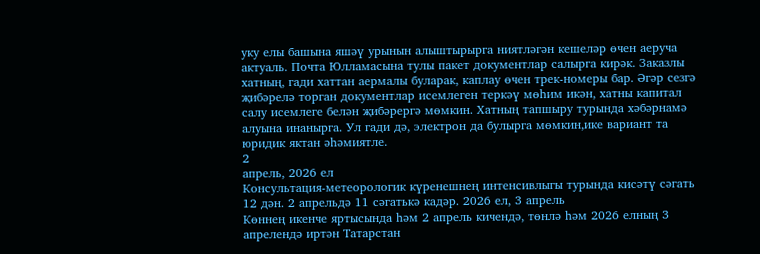уку елы башына яшәү урынын алыштырырга ниятләгән кешеләр өчен аеруча актуаль. Почта Юлламасына тулы пакет документлар салырга кирәк. Заказлы хатның, гади хаттан аермалы буларак, каплау өчен трек-номеры бар. Әгәр сезгә җибәрелә торган документлар исемлеген теркәү мөһим икән, хатны капитал салу исемлеге белән җибәрергә мөмкин. Хатның тапшыру турында хәбәрнамә алуына инанырга. Ул гади дә, электрон да булырга мөмкин,ике вариант та юридик яктан әһәмиятле.
2
апрель, 2026 ел
Консультация-метеорологик күренешнең интенсивлыгы турында кисәтү сәгать 12 дән. 2 апрельдә 11 сәгатькә кадәр. 2026 ел, 3 апрель
Көннең икенче яртысында һәм 2 апрель кичендә, төнлә һәм 2026 елның 3 апрелендә иртән Татарстан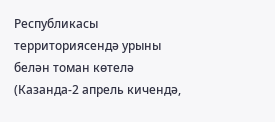Республикасы территориясендә урыны белән томан көтелә (Казанда-2 апрель кичендә,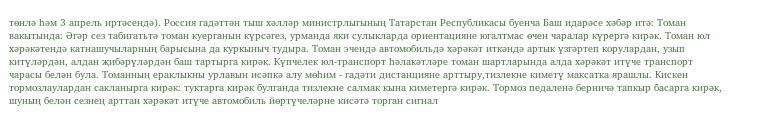төнлә һәм 3 апрель иртәсендә). Россия гадәттән тыш хәлләр министрлыгының Татарстан Республикасы буенча Баш идарәсе хәбәр итә: Томан вакытында: Әгәр сез табигатьтә томан куерганын күрсәгез, урманда яки сулыкларда ориентацияне югалтмас өчен чаралар күрергә кирәк. Томан юл хәрәкәтендә катнашучыларның барысына да куркыныч тудыра. Томан эчендә автомобильдә хәрәкәт иткәндә артык үзгәртеп корулардан, узып китүләрдән, алдан җибәрүләрдән баш тартырга кирәк. Күпчелек юл-транспорт һәлакәтләре томан шартларында алда хәрәкәт итүче транспорт чарасы белән була. Томанның ераклыкны урлавын исәпкә алу мөһим - гадәти дистанцияне арттыру,тизлекне киметү максатка ярашлы. Кискен тормозлаулардан сакланырга кирәк: туктарга кирәк булганда тизлекне салмак кына киметергә кирәк. Тормоз педаленә берничә тапкыр басарга кирәк, шуның белән сезнең арттан хәрәкәт итүче автомобиль йөртүчеләрне кисәтә торган сигнал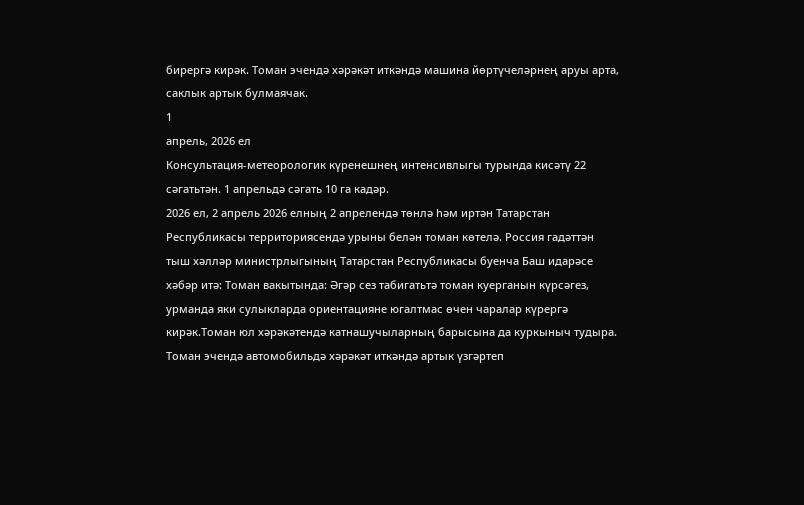бирергә кирәк. Томан эчендә хәрәкәт иткәндә машина йөртүчеләрнең аруы арта, саклык артык булмаячак.
1
апрель, 2026 ел
Консультация-метеорологик күренешнең интенсивлыгы турында кисәтү 22 сәгатьтән. 1 апрельдә сәгать 10 га кадәр.
2026 ел, 2 апрель 2026 елның 2 апрелендә төнлә һәм иртән Татарстан Республикасы территориясендә урыны белән томан көтелә. Россия гадәттән тыш хәлләр министрлыгының Татарстан Республикасы буенча Баш идарәсе хәбәр итә: Томан вакытында: Әгәр сез табигатьтә томан куерганын күрсәгез, урманда яки сулыкларда ориентацияне югалтмас өчен чаралар күрергә кирәк.Томан юл хәрәкәтендә катнашучыларның барысына да куркыныч тудыра. Томан эчендә автомобильдә хәрәкәт иткәндә артык үзгәртеп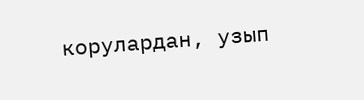корулардан, узып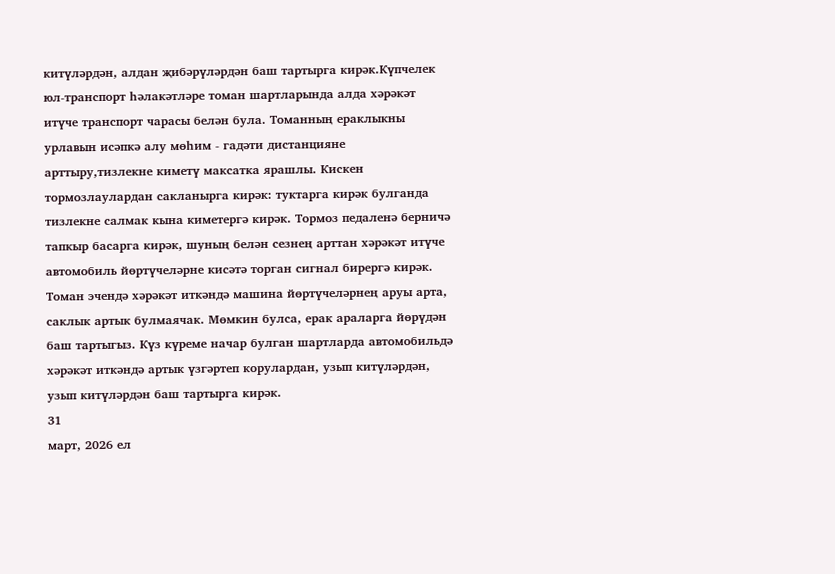китүләрдән, алдан җибәрүләрдән баш тартырга кирәк.Күпчелек юл-транспорт һәлакәтләре томан шартларында алда хәрәкәт итүче транспорт чарасы белән була. Томанның ераклыкны урлавын исәпкә алу мөһим - гадәти дистанцияне арттыру,тизлекне киметү максатка ярашлы. Кискен тормозлаулардан сакланырга кирәк: туктарга кирәк булганда тизлекне салмак кына киметергә кирәк. Тормоз педаленә берничә тапкыр басарга кирәк, шуның белән сезнең арттан хәрәкәт итүче автомобиль йөртүчеләрне кисәтә торган сигнал бирергә кирәк. Томан эчендә хәрәкәт иткәндә машина йөртүчеләрнең аруы арта, саклык артык булмаячак. Мөмкин булса, ерак араларга йөрүдән баш тартыгыз. Күз күреме начар булган шартларда автомобильдә хәрәкәт иткәндә артык үзгәртеп корулардан, узып китүләрдән, узып китүләрдән баш тартырга кирәк.
31
март, 2026 ел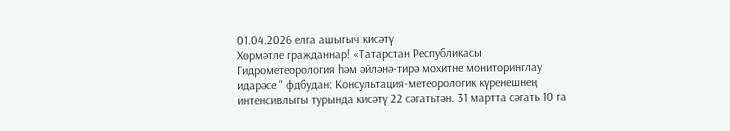01.04.2026 елга ашыгыч кисәтү
Хөрмәтле гражданнар! «Татарстан Республикасы Гидрометеорология һәм әйләнә-тирә мохитне мониторинглау идарәсе " фдбудан: Консультация-метеорологик күренешнең интенсивлыгы турында кисәтү 22 сәгатьтән. 31 мартта сәгать 10 га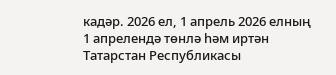кадәр. 2026 ел, 1 апрель 2026 елның 1 апрелендә төнлә һәм иртән Татарстан Республикасы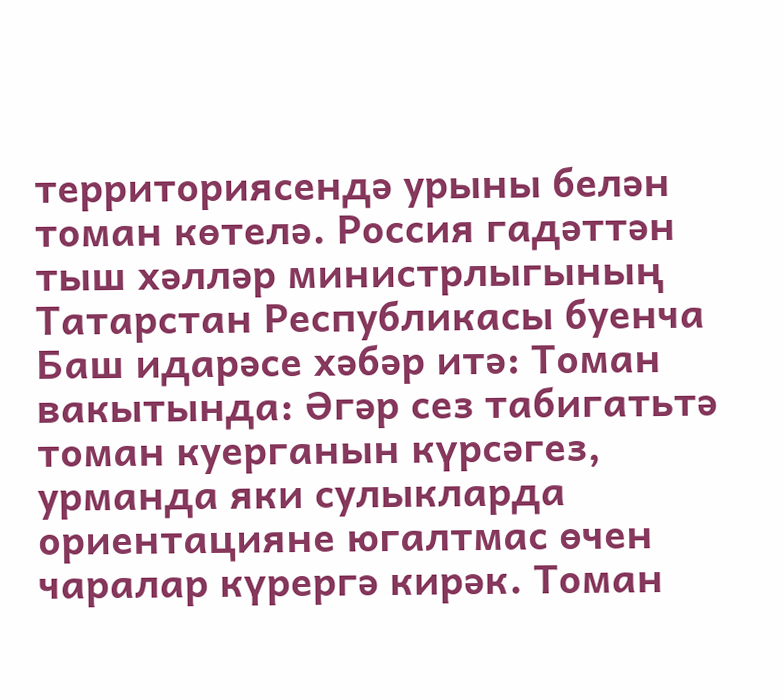территориясендә урыны белән томан көтелә. Россия гадәттән тыш хәлләр министрлыгының Татарстан Республикасы буенча Баш идарәсе хәбәр итә: Томан вакытында: Әгәр сез табигатьтә томан куерганын күрсәгез, урманда яки сулыкларда ориентацияне югалтмас өчен чаралар күрергә кирәк. Томан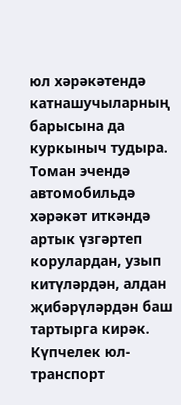юл хәрәкәтендә катнашучыларның барысына да куркыныч тудыра. Томан эчендә автомобильдә хәрәкәт иткәндә артык үзгәртеп корулардан, узып китүләрдән, алдан җибәрүләрдән баш тартырга кирәк. Күпчелек юл-транспорт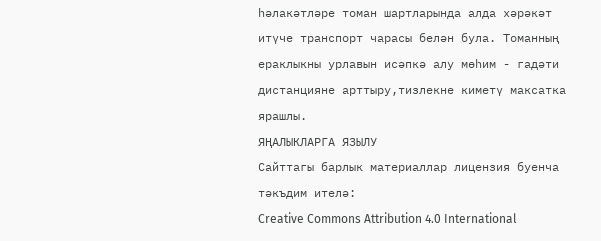һәлакәтләре томан шартларында алда хәрәкәт итүче транспорт чарасы белән була. Томанның ераклыкны урлавын исәпкә алу мөһим - гадәти дистанцияне арттыру,тизлекне киметү максатка ярашлы.
ЯҢАЛЫКЛАРГА ЯЗЫЛУ
Сайттагы барлык материаллар лицензия буенча тәкъдим ителә:
Creative Commons Attribution 4.0 International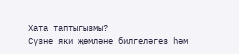Хата таптыгызмы?
Сүзне яки җөмләне билгеләгез һәм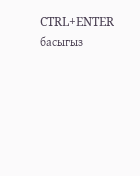CTRL+ENTER басыгыз